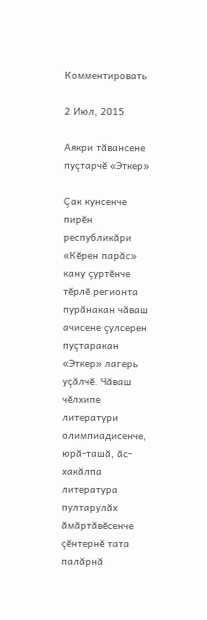Комментировать

2 Июл, 2015

Аякри тăвансене пуçтарчĕ «Эткер»

Çак кунсенче пирĕн республикăри «Кĕрен парăс» кану çуртĕнче тĕрлĕ регионта пурăнакан чăваш ачисене çулсерен пуçтаракан «Эткер» лагерь уçăлчĕ. Чăваш чĕлхипе литератури олимпиадисенче, юрă-ташă, ăс-хакăлпа литература пултарулăх ăмăртăвĕсенче çĕнтернĕ тата палăрнă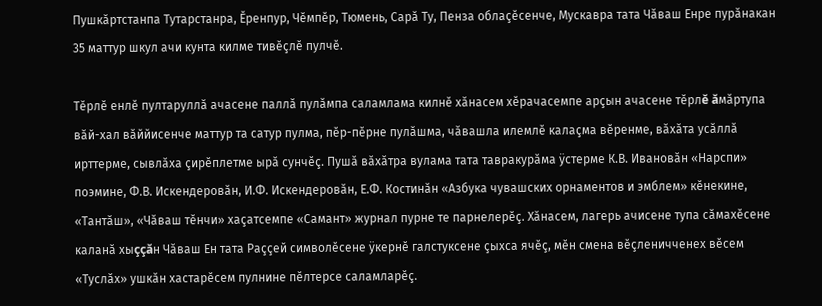Пушкăртстанпа Тутарстанра, Ĕренпур, Чĕмпĕр, Тюмень, Сарă Ту, Пенза облаçĕсенче, Мускавра тата Чăваш Енре пурăнакан 35 маттур шкул ачи кунта килме тивĕçлĕ пулчĕ.

Тĕрлĕ енлĕ пултаруллă ачасене паллă пулăмпа саламлама килнĕ хăнасем хĕрачасемпе арçын ачасене тĕрлĕ ăмăртупа вăй-хал вăййисенче маттур та сатур пулма, пĕр-пĕрне пулăшма, чăвашла илемлĕ калаçма вĕренме, вăхăта усăллă ирттерме, сывлăха çирĕплетме ырă сунчĕç. Пушă вăхăтра вулама тата тавракурăма ÿстерме К.В. Ивановăн «Нарспи» поэмине, Ф.В. Искендеровăн, И.Ф. Искендеровăн, Е.Ф. Костинăн «Азбука чувашских орнаментов и эмблем» кĕнекине, «Тантăш», «Чăваш тĕнчи» хаçатсемпе «Самант» журнал пурне те парнелерĕç. Хăнасем, лагерь ачисене тупа сăмахĕсене каланă хыççăн Чăваш Ен тата Раççей символĕсене ÿкернĕ галстуксене çыхса ячĕç, мĕн смена вĕçленичченех вĕсем «Туслăх» ушкăн хастарĕсем пулнине пĕлтерсе саламларĕç.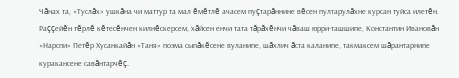Чăнах та, «Туслăх» ушкăна чи маттур та мал ĕмĕтлĕ ачасем пуçтарăннине вĕсен пултарулăхне курсан туйса илетĕн. Раççейĕн тĕрлĕ кĕтесĕнчен килнĕскерсем, хăйсен енчи тата тăрăхĕнчи чăваш юрри-ташшипе, Константин Ивановăн «Нарспи» Петĕр Хусанкайăн «Таня» поэма сыпăкĕсене вуланипе, шăхлич ăста каланипе, такмаксем шăрантарнипе куракансене савăнтарчĕç.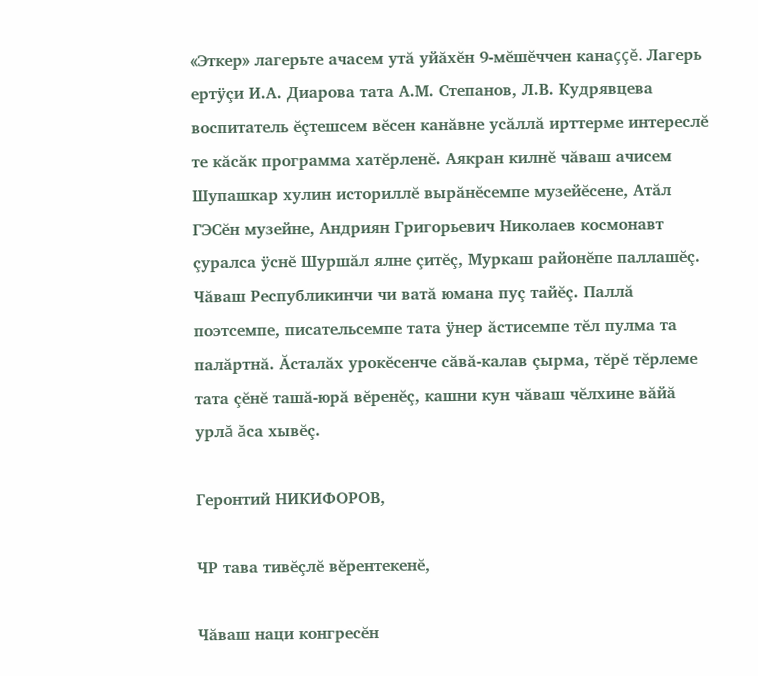«Эткер» лагерьте ачасем утă уйăхĕн 9-мĕшĕччен канаççĕ. Лагерь ертÿçи И.А. Диарова тата А.М. Степанов, Л.В. Кудрявцева воспитатель ĕçтешсем вĕсен канăвне усăллă ирттерме интереслĕ те кăсăк программа хатĕрленĕ. Аякран килнĕ чăваш ачисем Шупашкар хулин историллĕ вырăнĕсемпе музейĕсене, Атăл ГЭСĕн музейне, Андриян Григорьевич Николаев космонавт çуралса ÿснĕ Шуршăл ялне çитĕç, Муркаш районĕпе паллашĕç. Чăваш Республикинчи чи ватă юмана пуç тайĕç. Паллă поэтсемпе, писательсемпе тата ÿнер ăстисемпе тĕл пулма та палăртнă. Ăсталăх урокĕсенче сăвă-калав çырма, тĕрĕ тĕрлеме тата çĕнĕ ташă-юрă вĕренĕç, кашни кун чăваш чĕлхине вăйă урлă ăса хывĕç.

Геронтий НИКИФОРОВ,

ЧР тава тивĕçлĕ вĕрентекенĕ,

Чăваш наци конгресĕн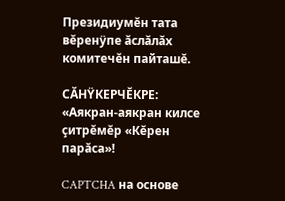Президиумĕн тата вĕренÿпе ăслăлăх комитечĕн пайташĕ.

СĂНŸКЕРЧĔКРЕ: «Аякран-аякран килсе çитрĕмĕр «Кĕрен парăса»!

CAPTCHA на основе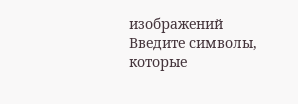изображений
Введите символы, которые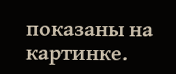показаны на картинке.